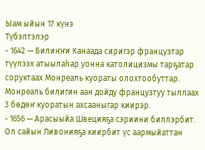Ыам ыйын 17 күнэ
Түбэлтэлэр
- 1642 — Билиҥҥи Канаада сиригэр французтар түүлээх атыылаһар уонна католицизмы тарҕатар соруктаах Монреаль куораты олохтообуттар. Монреаль билигин аан дойду французтуу тыллаах 3 бөдөҥ куоратын ахсааныгар киирэр.
- 1656 — Арасыыйа Швецияҕа сэриини биллэрбит. Ол сайын Ливонияҕа киирбит үс аармыйаттан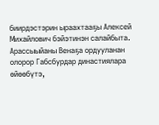биирдэстэрин ыраахтааҕы Алексей Михайлович бэйэтинэн салайбыта. Арассыыйаны Венаҕа ордууланан олорор Габсбурдар династиялара өйөөбүтэ,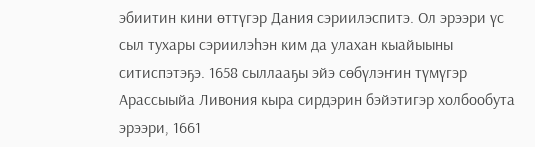эбиитин кини өттүгэр Дания сэриилэспитэ. Ол эрээри үс сыл тухары сэриилэһэн ким да улахан кыайыыны ситиспэтэҕэ. 1658 сыллааҕы эйэ сөбүлэҥин түмүгэр Арассыыйа Ливония кыра сирдэрин бэйэтигэр холбообута эрээри, 1661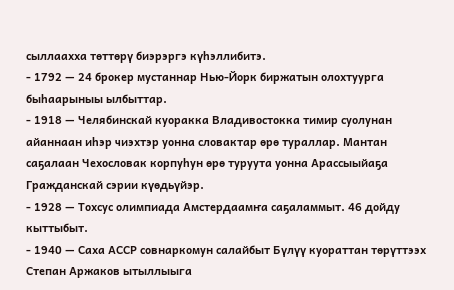сыллаахха төттөрү биэрэргэ күһэллибитэ.
- 1792 — 24 брокер мустаннар Нью-Йорк биржатын олохтуурга быһаарыныы ылбыттар.
- 1918 — Челябинскай куоракка Владивостокка тимир суолунан айаннаан иһэр чиэхтэр уонна словактар өрө тураллар. Мантан саҕалаан Чехословак корпуһун өрө туруута уонна Арассыыйаҕа Гражданскай сэрии күөдьүйэр.
- 1928 — Тохсус олимпиада Амстердаамҥа саҕаламмыт. 46 дойду кыттыбыт.
- 1940 — Саха АССР совнаркомун салайбыт Бүлүү куораттан төрүттээх Степан Аржаков ытыллыыга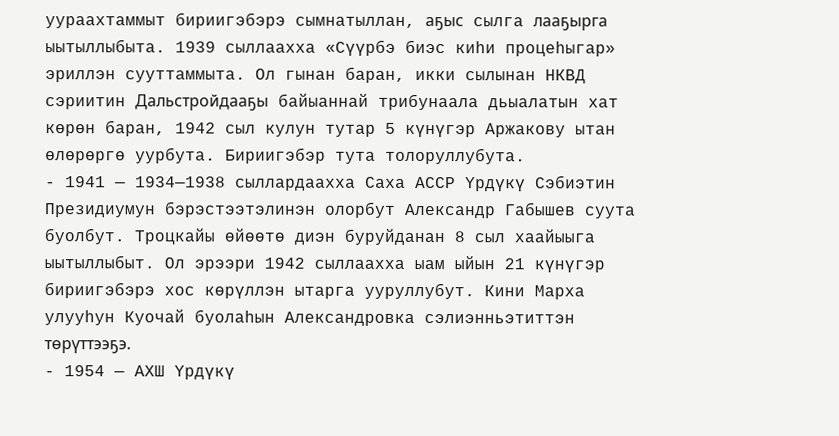уураахтаммыт бириигэбэрэ сымнатыллан, аҕыс сылга лааҕырга ыытыллыбыта. 1939 сыллаахха «Сүүрбэ биэс киһи процеһыгар» эриллэн сууттаммыта. Ол гынан баран, икки сылынан НКВД сэриитин Дальстройдааҕы байыаннай трибунаала дьыалатын хат көрөн баран, 1942 сыл кулун тутар 5 күнүгэр Аржакову ытан өлөрөргө уурбута. Бириигэбэр тута толоруллубута.
- 1941 — 1934—1938 сыллардаахха Саха АССР Үрдүкү Сэбиэтин Президиумун бэрэстээтэлинэн олорбут Александр Габышев суута буолбут. Троцкайы өйөөтө диэн буруйданан 8 сыл хаайыыга ыытыллыбыт. Ол эрээри 1942 сыллаахха ыам ыйын 21 күнүгэр бириигэбэрэ хос көрүллэн ытарга ууруллубут. Кини Марха улууһун Куочай буолаһын Александровка сэлиэнньэтиттэн төрүттээҕэ.
- 1954 — АХШ Үрдүкү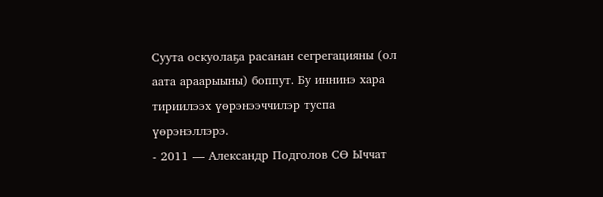Суута оскуолаҕа расанан сегрегацияны (ол аата араарыыны) боппут. Бу иннинэ хара тириилээх үөрэнээччилэр туспа үөрэнэллэрэ.
- 2011 — Александр Подголов СӨ Ыччат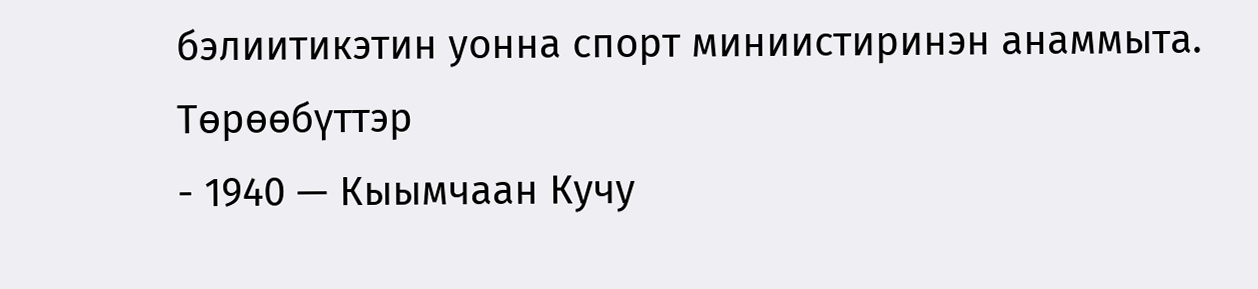бэлиитикэтин уонна спорт миниистиринэн анаммыта.
Төрөөбүттэр
- 1940 — Кыымчаан Кучу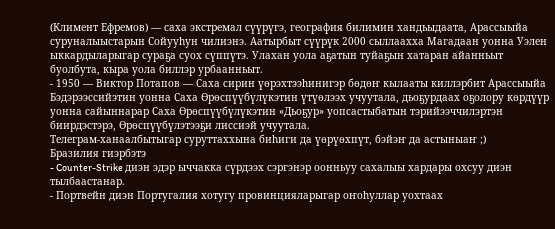(Климент Ефремов) — саха экстремал сүүрүгэ, география билимин хандьыдаата, Арассыыйа суруналыыстарын Сойууһун чилиэнэ. Аатырбыт сүүрүк 2000 сыллаахха Магадаан уонна Уэлен ыккардыларыгар сураҕа суох сүппүтэ. Улахан уола аҕатын туйаҕын хатаран айанньыт буолбута, кыра уола биллэр урбаанньыт.
- 1950 — Виктор Потапов — Саха сирин үөрэхтээһинигэр бөдөҥ кылааты киллэрбит Арассыыйа Бэдэрээссийэтин уонна Саха Өрөспүүбүлүкэтин үтүөлээх учуутала, дьоҕурдаах оҕолору көрдүүр уонна сайыннарар Саха Өрөспүүбүлүкэтин «Дьоҕур» уопсастыбатын тэрийээччилэртэн биирдэстэрэ, Өрөспүүбүлэтээҕи лиссиэй учуутала.
Телеграм-ханаалбытыгар суруттаххына биһиги да үөрүөхпүт, бэйэҥ да астыныаҥ ;)
Бразилия гиэрбэтэ
- Counter-Strike диэн эдэр ыччакка сүрдээх сэргэнэр оонньуу сахалыы хардары охсуу диэн тылбаастанар.
- Портвейн диэн Португалия хотугу провинцияларыгар оҥоһуллар уохтаах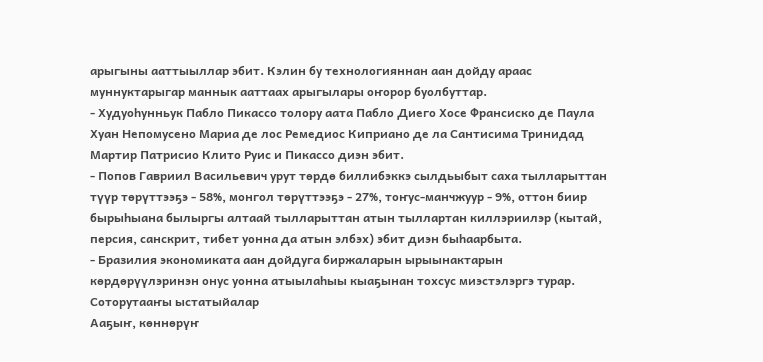арыгыны ааттыыллар эбит. Кэлин бу технологияннан аан дойду араас муннуктарыгар маннык ааттаах арыгылары оҥорор буолбуттар.
- Худуоһунньук Пабло Пикассо толору аата Пабло Диего Хосе Франсиско де Паула Хуан Непомусено Мариа де лос Ремедиос Киприано де ла Сантисима Тринидад Мартир Патрисио Клито Руис и Пикассо диэн эбит.
- Попов Гавриил Васильевич урут төрдө биллибэккэ сылдьыбыт саха тылларыттан түүр төрүттээҕэ - 58%, монгол төрүттээҕэ - 27%, тоҥус-манчжуур - 9%, оттон биир бырыһыана былыргы алтаай тылларыттан атын тыллартан киллэриилэр (кытай, персия, санскрит, тибет уонна да атын элбэх) эбит диэн быһаарбыта.
- Бразилия экономиката аан дойдуга биржаларын ырыынактарын көрдөрүүлэринэн онус уонна атыылаhыы кыаҕынан тохсус миэстэлэргэ турар.
Соторутааҥы ыстатыйалар
Ааҕыҥ, көннөрүҥ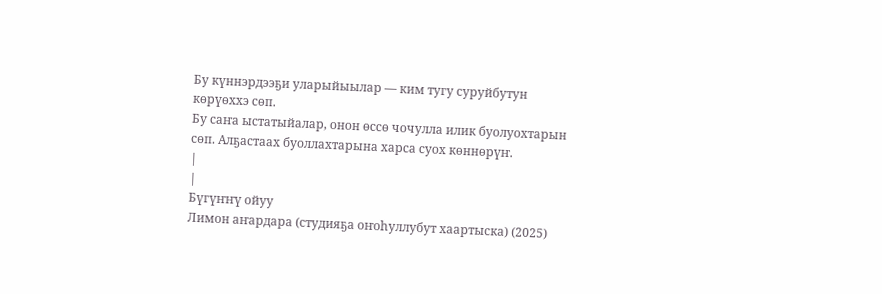Бу күннэрдээҕи уларыйыылар — ким тугу суруйбутун көрүөххэ сөп.
Бу саҥа ыстатыйалар, онон өссө чочулла илик буолуохтарын сөп. Алҕастаах буоллахтарына харса суох көннөрүҥ.
|
|
Бүгүҥҥү ойуу
Лимон аҥардара (студияҕа оҥоһуллубут хаартыска) (2025)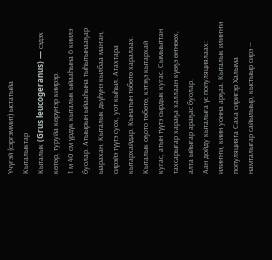Үчүгэй (сэргэммит) ыстатыйа
Кыталыктар
Кыталык (Grus leucogeranus) — сэдэх көтөр, туруйа көрүҥэр киирэр.
1 м 40 см үрдүк кыталык ыйааһына 6 киилэ буолар. Атыырын ыйааһына тыһытынааҕар ыарахан. Кыталык дьүһүнэ кылбаа маҥан, сирэйэ түүтэ суох, уот кыһыл. Атахтара кытархайдар. Кынатын төбөтө харалаах. Кыталык оҕото төбөтө, кэтэҕэ кытархай кугас, атын түүтэ сырдык кугас. Сымыыттан тахсарыгар хараҕа халлаан күөҕэ өҥнөөх, алта ыйыгар араҕас буолар.
Аан дойду кыталыга үс популяциялаах: илиҥҥи, киин уонна арҕаа. Кыталык илиҥҥи популяцията Саха сиригэр Халыма намталыгар сайылыыр, кыстыыр сирэ —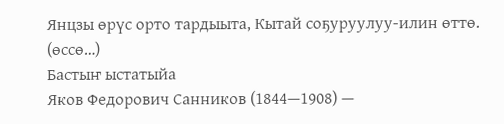Янцзы өрүс орто тардыыта, Кытай соҕуруулуу-илин өттө.
(өссө…)
Бастыҥ ыстатыйа
Яков Федорович Санников (1844—1908) —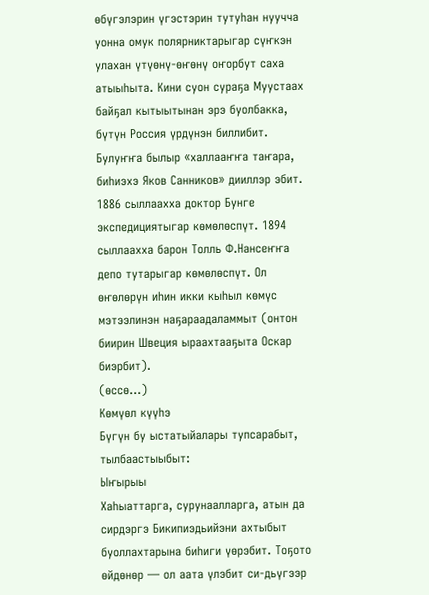өбүгэлэрин үгэстэрин тутуһан нуучча уонна омук полярниктарыгар сүҥкэн улахан үтүөнү-өҥөнү оҥорбут саха атыыһыта. Кини суон сураҕа Муустаах байҕал кытыытынан эрэ буолбакка, бүтүн Россия үрдүнэн биллибит. Булуҥҥа былыр «халлааҥҥа таҥара, биһиэхэ Яков Санников» дииллэр эбит. 1886 сыллаахха доктор Бунге экспедициятыгар көмөлөспүт. 1894 сыллаахха барон Толль Ф.Нансеҥҥа депо тутарыгар көмөлөспүт. Ол өҥөлөрүн иһин икки кыһыл көмүс мэтээлинэн наҕараадаламмыт (онтон биирин Швеция ыраахтааҕыта Оскар биэрбит).
(өссө…)
Көмүөл күүһэ
Бүгүн бу ыстатыйалары тупсарабыт, тылбаастыыбыт:
Ыҥырыы
Хаһыаттарга, сурунаалларга, атын да сирдэргэ Бикипиэдьийэни ахтыбыт буоллахтарына биһиги үөрэбит. Тоҕото өйдөнөр — ол аата үлэбит си-дьүгээр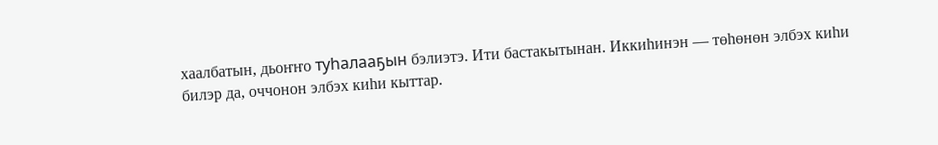хаалбатын, дьоҥҥо туһалааҕын бэлиэтэ. Ити бастакытынан. Иккиһинэн — төһөнөн элбэх киһи билэр да, оччонон элбэх киһи кыттар.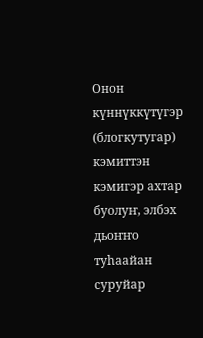Онон күннүккүтүгэр (блогкутугар) кэмиттэн кэмигэр ахтар буолуҥ, элбэх дьоҥҥо туһаайан суруйар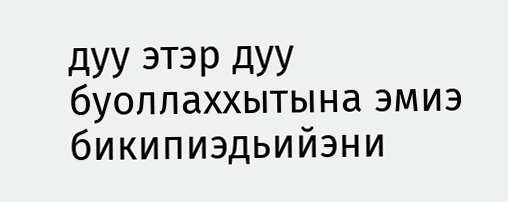дуу этэр дуу буоллаххытына эмиэ бикипиэдьийэни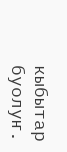кыбытар буолуҥ.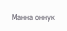Манна оннук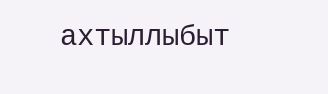ахтыллыбыт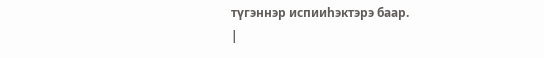түгэннэр испииһэктэрэ баар.
|